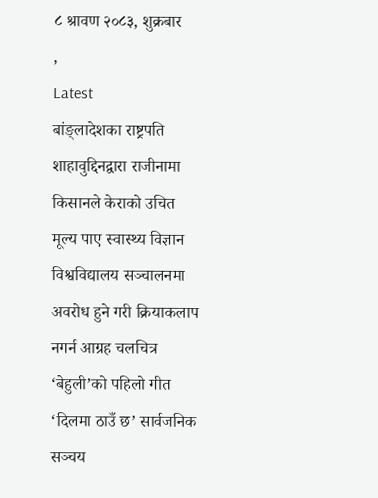८ श्रावण २०८३, शुक्रबार
,
Latest
बांङ्लादेशका राष्ट्रपति शाहावुद्दिनद्वारा राजीनामा किसानले केराको उचित मूल्य पाए स्वास्थ्य विज्ञान विश्वविद्यालय सञ्चालनमा अवरोध हुने गरी क्रियाकलाप नगर्न आग्रह चलचित्र ‘बेहुली’को पहिलो गीत ‘दिलमा ठाउँ छ’ सार्वजनिक सञ्चय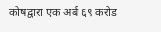कोषद्वारा एक अर्ब ६९ करोड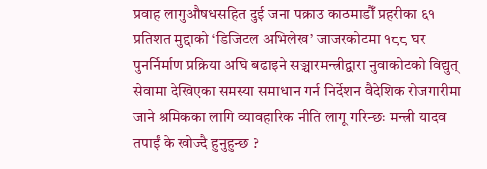प्रवाह लागुऔषधसहित दुई जना पक्राउ काठमाडौँ प्रहरीका ६१ प्रतिशत मुद्दाको ‘डिजिटल अभिलेख’ जाजरकोटमा १८८ घर पुनर्निर्माण प्रक्रिया अघि बढाइने सञ्चारमन्त्रीद्वारा नुवाकोटको विद्युत् सेवामा देखिएका समस्या समाधान गर्न निर्देशन वैदेशिक रोजगारीमा जाने श्रमिकका लागि व्यावहारिक नीति लागू गरिन्छः मन्त्री यादव
तपाईं के खोज्दै हुनुहुन्छ ?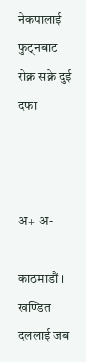नेकपालाई फुट्नबाट रोक्न सक्ने दुई दफा



अ+ अ-

काठमाडौं । खण्डित दललाई जब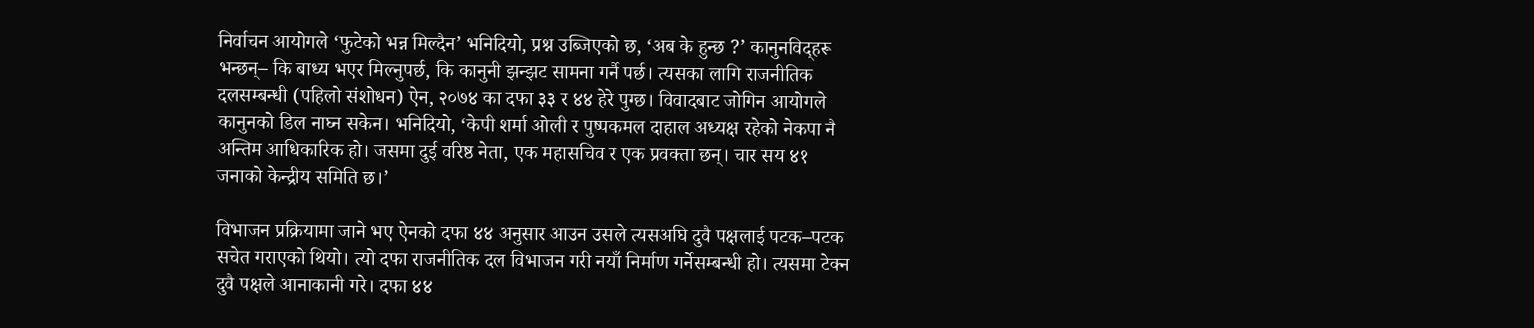निर्वाचन आयोगले ‘फुटेको भन्न मिल्दैन’ भनिदियो, प्रश्न उब्जिएको छ, ‘अब के हुन्छ ?’ कानुनविद्हरू भन्छन्– कि बाध्य भएर मिल्नुपर्छ, कि कानुनी झन्झट सामना गर्नै पर्छ। त्यसका लागि राजनीतिक दलसम्बन्धी (पहिलो संशोधन) ऐन, २०७४ का दफा ३३ र ४४ हेरे पुग्छ। विवादबाट जोगिन आयोगले कानुनको डिल नाघ्न सकेन। भनिदियो, ‘केपी शर्मा ओली र पुष्पकमल दाहाल अध्यक्ष रहेको नेकपा नै अन्तिम आधिकारिक हो। जसमा दुई वरिष्ठ नेता, एक महासचिव र एक प्रवक्ता छन्। चार सय ४१ जनाको केन्द्रीय समिति छ।’

विभाजन प्रक्रियामा जाने भए ऐनको दफा ४४ अनुसार आउन उसले त्यसअघि दुवै पक्षलाई पटक–पटक सचेत गराएको थियो। त्यो दफा राजनीतिक दल विभाजन गरी नयाँ निर्माण गर्नेसम्बन्धी हो। त्यसमा टेक्न दुवै पक्षले आनाकानी गरे। दफा ४४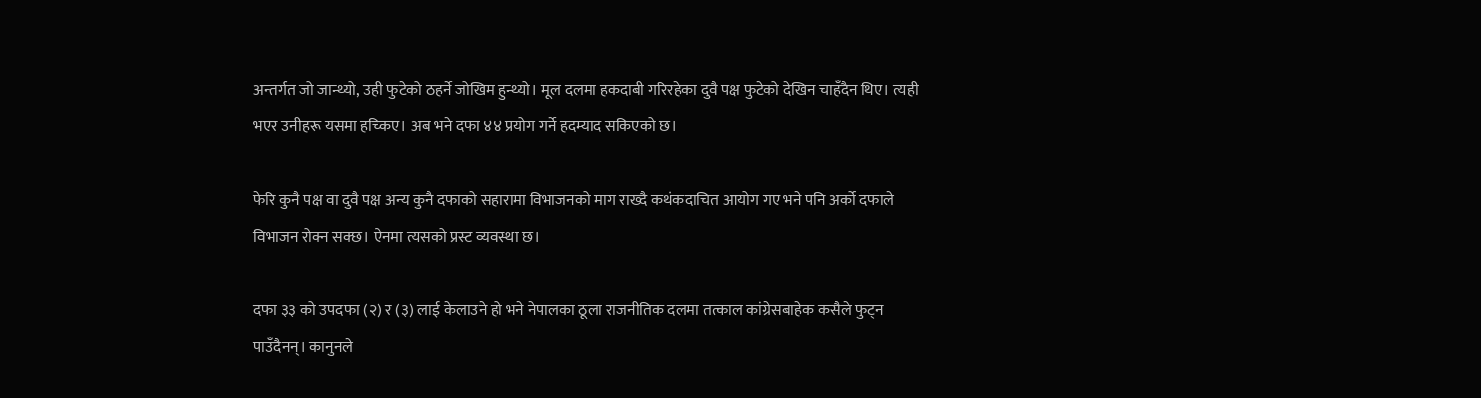अन्तर्गत जो जान्थ्यो, उही फुटेको ठहर्ने जोखिम हुन्थ्यो। मूल दलमा हकदाबी गरिरहेका दुवै पक्ष फुटेको देखिन चाहँदैन थिए। त्यही भएर उनीहरू यसमा हच्किए। अब भने दफा ४४ प्रयोग गर्ने हदम्याद सकिएको छ।

फेरि कुनै पक्ष वा दुवै पक्ष अन्य कुनै दफाको सहारामा विभाजनको माग राख्दै कथंकदाचित आयोग गए भने पनि अर्को दफाले विभाजन रोक्न सक्छ। ऐनमा त्यसको प्रस्ट व्यवस्था छ।

दफा ३३ को उपदफा (२) र (३) लाई केलाउने हो भने नेपालका ठूला राजनीतिक दलमा तत्काल कांग्रेसबाहेक कसैले फुट्न पाउँदैनन्। कानुनले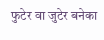फुटेर वा जुटेर बनेका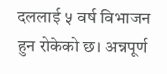दललाई ५ वर्ष विभाजन हुन रोकेको छ। अन्नपूर्ण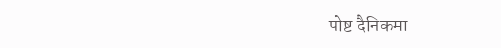पोष्ट दैनिकमा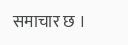समाचार छ ।